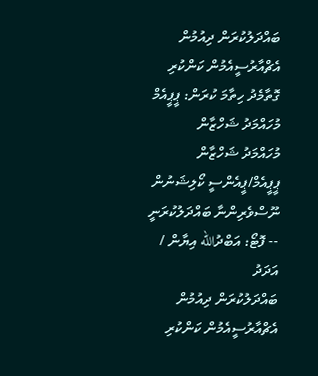ބައްދަލުކުރަން ދިއުމުން އެޗްއާރުސީއެމުން ކަންކުރި ގޮތާމެދު ހިތާމަ ކުރަން: ޕީޕީއެމް
މުހައްމަދު ޝަހްޒާން
މުހައްމަދު ޝަހްޒާން
ޕީޕީއެމް/ޕީއެންސީ ކޯލިޝަނުން ނޫސްވެރިންނާ ބައްދަލުކުރަނީ -- ފޮޓޯ: އަބްދުالله އިޔާން / އަދަދު
ބައްދަލުކުރަން ދިއުމުން އެޗްއާރުސީއެމުން ކަންކުރި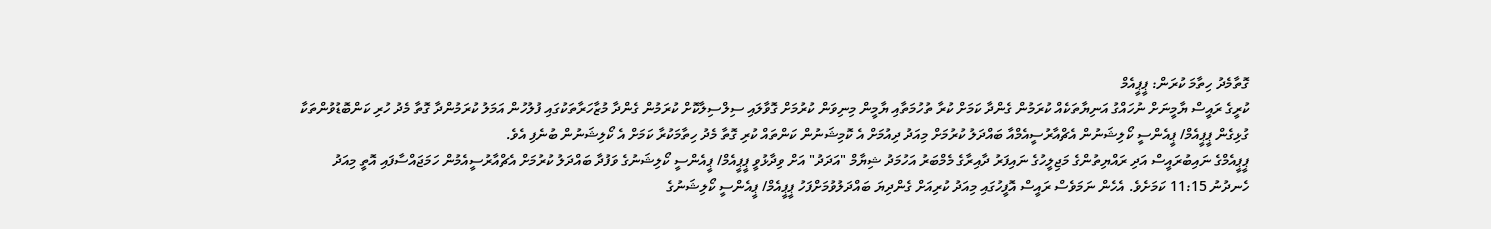ގޮތާމެދު ހިތާމަ ކުރަން: ޕީޕީއެމް
ކުރީގެ ރައީސް ޔާމީނަށް ނުހައްގު އަނިޔާތަކެއް ކުރަމުން ގެންދާ ކަމަށް ކުރާ ތުހުމަތާއި ޔާމީން މިނިވަން ކުރުމަށް ގޮވާލައި ސިލްސިލާކޮށް ކުރަމުން ގެންދާ މުޒާހަރާތަކުގައި ފުލުހުން އަމަލު ކުރަމުންދާ ގޮތާ މެދު ހުރި ކަންބޮޑުވުންތަކާ ގުޅިގެން ޕީޕީއެމް/ ޕީއެންސީ ކޯލިޝަނުން އެޗްއާރުސީއެމްއާ ބައްދަލު ކުރުމަށް މިއަދު ދިއުމަށް އެ ކޮމިޝަނުން ކަންތައް ކުރި ގޮތާ މެދު ހިތާމަކުރާ ކަމަށް އެ ކޯލިޝަނުން ބުނެފި އެވެ.
ޕީޕީއެމްގެ ނައިބުރައީސް އަދި ރައްޔިތުންގެ މަޖިލީހުގެ ނައިފަރު ދާއިރާގެ މެމްބަރު އަހުމަދު ޝިޔާމް "އަދަދު" އަށް ވިދާޅުވީ ޕީޕީއެމް/ ޕީއެންސީ ކޯލިޝަނުގެ ވަފުދާ ބައްދަލު ކުރުމަށް އެޗްއާރުސީއެމުން ހަމަޖައްސާފައި އޮތީ މިއަދު ހެނދުނު 11:15 ކަމަށެވެ. އެހެން ނަމަވެސް ރައީސް އޮފީހުގައި މިއަދު ކުރިއަށް ގެންދިޔަ ބައްދަލުވުމަށްފަހު ޕީޕީއެމް/ ޕީއެންސީ ކޯލިޝަނުގެ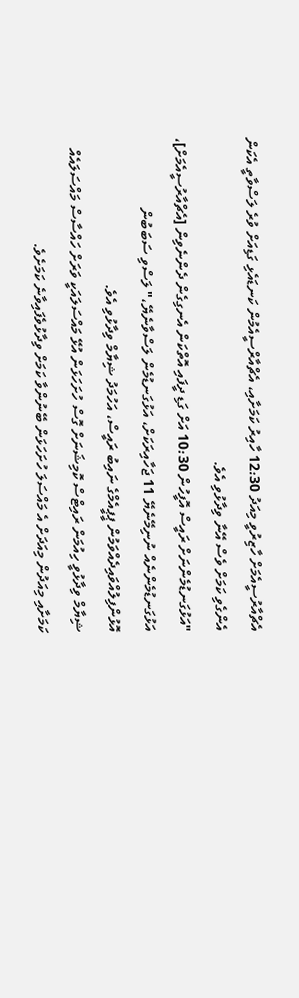އެޗްއާރުސީއެމަށް ހާޒިރުވީ މިއަދު 12:30 ހާއިރު ކަމަށާއި، އެޗްއާރްސީއެމުން ކަނޑައެޅި ގަޑިއަށް ވުރެ ލަސްވާތީ އެކަން އެންގެވި ކަމަށް ވެސް އޭނާ ވިދާޅުވި އެވެ.
"އަޅުގަނޑުމެންނަށް ރައީސް އޮފީހުން 10:30 އަށް ގަޑި ދީފައި އޮތްކަން އެނގިގެން ދެންނެވިން [އެޗްއާރުސީއެމަށް]، އަޅުގަނޑުމެންނެއް ނުނިމޭނެޔޭ 11 ޖަހާއިރަކަށް، އަޅުގަނޑުމެން ލަސްވާނެޔޭ،" ލަސްވި ސަބަބުން އޮޅުންފިލުއްވައިދެއްވަމުން ޕީޕީއެމްގެ ނައިބު ރައީސް، އަހުމަދު ޝިޔާމް ވިދާޅުވި އެވެ.
ޝިޔާމް ވިދާޅުވީ ހިއުމަން ރައިޓްސް ކޮމިޝަނަށް ގޮސް ހުށަހަޅަން އުޅޭ މައްސަލައަކީ ވަރަށް ހައްސާސް މައްސަލައެއް ކަމަށާއި މިއަދުން މިއަދަށް އެ މައްސަލަ ހުށަހަޅަން ބޭނުންވާ ކަމަށް ވިދާޅުވެފައިވާނެ ކަމަށެވެ.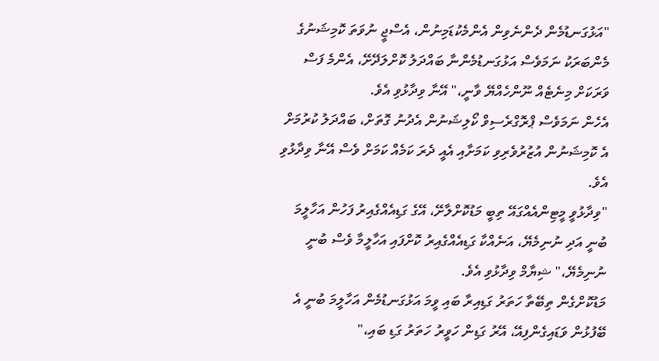"އަޅުގަނޑުމެން ދެންނެވިން އެންމެކުޑަމިނުން، އެސްޖީ ނުވަތަ ކޮމިޝަނުގެ މެންބަރަކު ނަމަވެސް އަޅުގަނޑުމެންނާ ބައްދަލު ކޮށްލަދޭށޭ، އެންމެ ފަސް ވަރަކަށް މިނެޓެއް ނޫންހެއްޔޭ ވާނީ،" އޭނާ ވިދާޅުވި އެވެ.
އެހެން ނަމަވެސް ޕްރޮގްރެސިވް ކޯލިޝަނުން އެދުނު ގޮތަށް، ބައްދަލު ކުރުމަށް އެ ކޮމިޝަނުން އުޒުރުވެރިވި ކަމަށާއި އެއީ ދެރަ ކަމެއް ކަމަށް ވެސް އޭނާ ވިދާޅުވި އެވެ.
"ވިދާޅުވީ މީޓިންއެއްގައޭ ތިބީ މަޑުކޮށްލާށޭ، އޭގެ ގަޑިއެއްގެއިރު ފަހުން އަހާލީމަ ބުނީ އަދި ނުނިމެޔޭ، އަނެއްކާ ގަޑިއެއްގެއިރު ކޮށްފައި އަހާލީމާ ވެސް ބުނީ ނުނިމެޔޭ،" ޝިޔާމް ވިދާޅުވި އެވެ.
މަޑުކޮށްގެން ތިބޭތާ ހަތަރު ގަޑިއިރާ ބައި ވީމަ އަޅުގަނޑުމެން އަހާލީމަ ބުނީ އެ ބޭފުޅުން ވަޑައިގެންފިއޭ، އޭރު ގަޑިން ހަވީރު ހަތަރު ގަޑި ބައި،"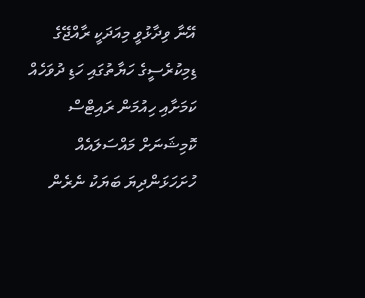އޭނާ ވިދާޅުވީ މިއަދަކީ ރާއްޖޭގެ ޑިމިކުރެސީގެ ހަޔާތުގައި ހަޑި ދުވަހެއް ކަމަށާއި ހިއުމަން ރައިޓްސް ކޮމިޝަނަށް މައްސަލައެއް ހުށަހަޅަންދިޔަ ބަޔަކު ނެރެން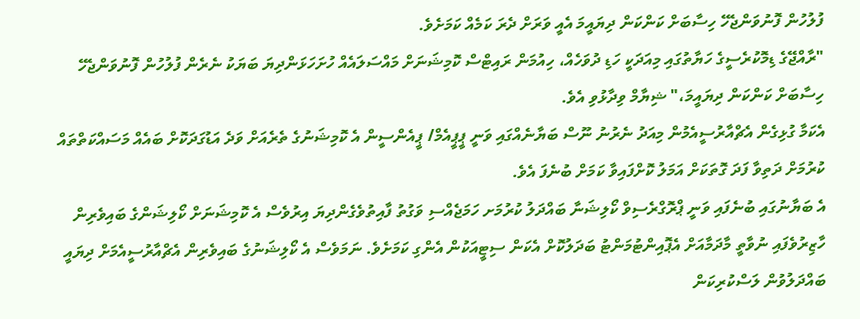ފުލުހުން ފޮނުވަންޖެހޭ ހިސާބަށް ކަންކަން ދިޔައީމަ އެއީ ވަރަށް ދެރަ ކަމެއް ކަމަށެވެ.
"ރާއްޖޭގެ ޑިމޮކުރެސީގެ ހަޔާތުގައި މިއަދަކީ ހަޑި ދުވަހެއް، ހިއުމަން ރައިޓްސް ކޮމިޝަނަށް މައްސަލައެއް ހުށަހަޅަންދިޔަ ބަޔަކު ނެރެން ފުލުހުން ފޮނުވަންޖެހޭ ހިސާބަށް ކަންކަން ދިޔައީމަ،" ޝިޔާމް ވިދާޅުވި އެވެ.
އެކަމާ ގުޅިގެން އެޗްއާރުސީއެމުން މިއަދު ނެރުނު ނޫސް ބަޔާނެއްގައި ވަނީ ޕީޕީއެމް/ ޕީއެންސީން އެ ކޮމިޝަނުގެ ތެރެއަށް ވަދެ އަޑުގަދަކޮށް ބައެއް މަސައްކަތްތައް ކުރުމަށް ދަތިވާ ފަދަ ގޮތަކަށް އަމަލު ކޮށްފައިވާ ކަމަށް ބުނެފަ އެވެ.
އެ ބަޔާނުގައި ބުނެފައި ވަނީ ޕްރޮގްރެސިވް ކޯލިޝަނާ ބައްދަލު ކުރުމަށ ހަމަޖެއްސި ވަގުތު ފާއިތުވެގެންދިޔަ އިރުވެސް އެ ކޮމިޝަނަށް ކޯލިޝަންގެ ބައިވެރިން ހާޒިރުވެފައި ނުވާތީ މާދަމާއަށް އެޕޮއިންޓުމަންޓު ބަދަލުކޮށް އެކަން ސިޓީއަކުން އެންގި ކަމަށެވެ. ނަމަވެސް އެ ކޯލިޝަނުގެ ބައިވެރިން އެޗްއާރުސީއެމަށް ދިޔައީ ބައްދަލުވުން ލަސްކުރިކަން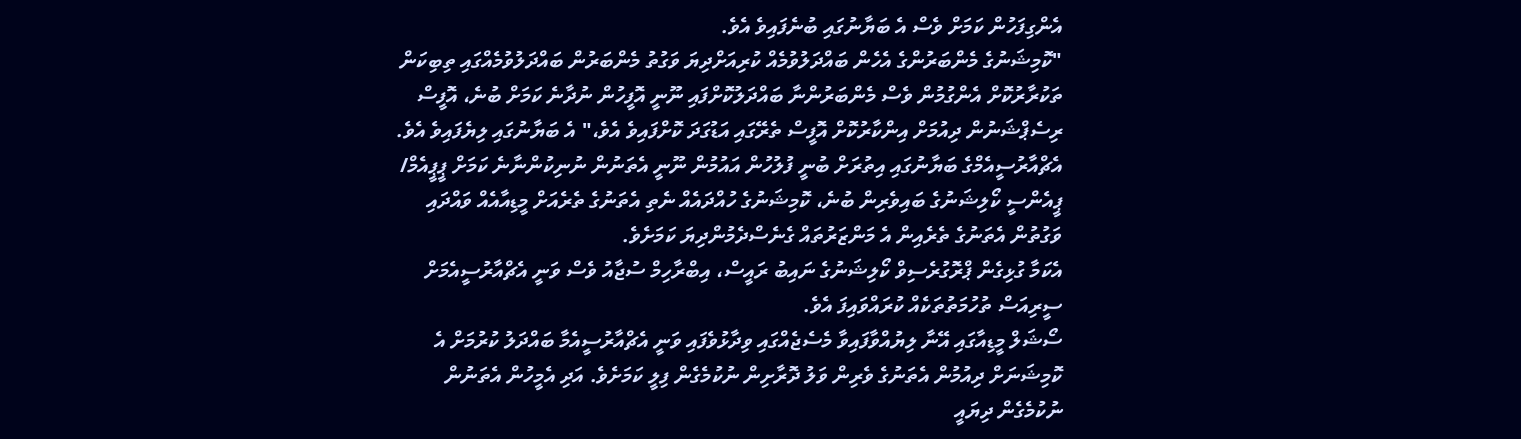އެންގިފަހުން ކަމަށް ވެސް އެ ބަޔާނުގައި ބުނެފައިވެ އެވެ.
"ކޮމިޝަނުގެ މެންބަރުންގެ އެހެން ބައްދަލުވުމެއް ކުރިއަށްދިޔަ ވަގުތު މެންބަރުން ބައްދަލުވުމެއްގައި ތިބިކަން ތަކުރާރުކޮށް އެންގުމުން ވެސް މެންބަރުންނާ ބައްދަލުކޮށްފައި ނޫނީ އޮފީހުން ނުދާނެ ކަމަށް ބުނެ، އޮފީސް ރިސެޕްޝަނުން ދިއުމަށް އިންކާރުކޮށް އޮފީސް ތެރޭގައި އަޑުގަދަ ކޮށްފައިވެ އެވެ،" އެ ބަޔާނުގައި ލިޔެފައިވެ އެވެ.
އެޗްއާރުސީއެމްގެ ބަޔާނުގައި އިތުރަށް ބުނީ ފުލުހުން އައުމުން ނޫނީ އެތަނުން ނުނިކުންނާނެ ކަމަށް ޕީޕީއެމް/ ޕީއެންސީ ކޯލިޝަނުގެ ބައިވެރިން ބުނެ، ކޮމިޝަނުގެ ހުއްދައެއް ނެތި އެތަނުގެ ތެރެއަށް މީޑިއާއެއް ވައްދައި ވަގުތުން އެތަނުގެ ތެރެއިން އެ މަންޒަރުތައް ގެނެސްދެމުންދިޔަ ކަމަށެވެ.
އެކަމާ ގުޅިގެން ޕްރޮގުރެސިވް ކޯލިޝަނުގެ ނައިބު ރައީސް، އިބްރާހިމް ސުޖާއު ވެސް ވަނީ އެޗްއާރުސީއެމަށް ސީރިއަސް ތުހުމަތުތަކެއް ކުރައްވައިފަ އެވެ.
ސޯޝަލް މީޑިއާގައި އޭނާ ލިޔުއްވާފައިވާ މެސެޖެއްގައި ވިދާޅުވެފައި ވަނީ އެޗްއާރުސީއެމާ ބައްދަލު ކުރުމަށް އެ ކޮމިޝަނަށް ދިއުމުން އެތަނުގެ ވެރިން ވަލު ދޮރާށިން ނުކުމެގެން ފިލީ ކަމަށެވެ. އަދި އެމީހުން އެތަނުން ނުކުމެގެން ދިޔައީ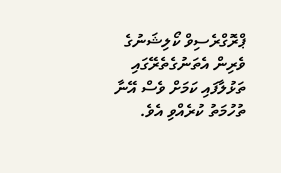ޕްރޮގްރެސިވް ކޯލިޝަނުގެ ވެރިން އެތަނުގެތެރޭގައި ތަޅުލާފައި ކަމަށް ވެސް އޭނާ ތުހުމަތު ކުރެއްވި އެވެ.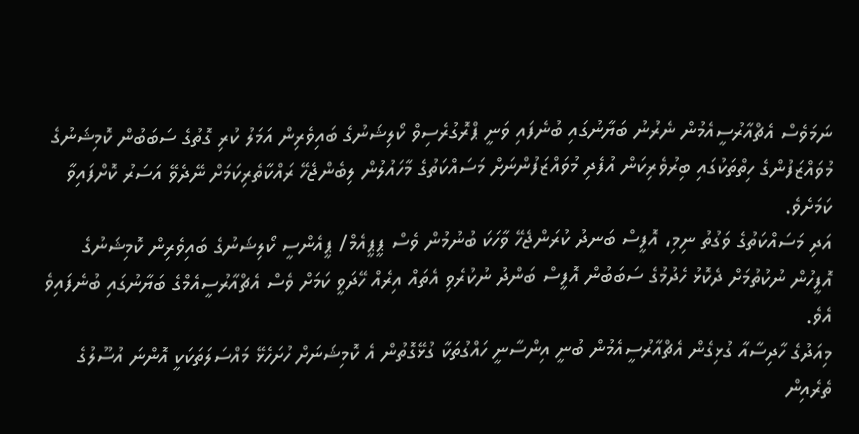ނަމަވެސް އެޗްއާރުސީއެމުން ނެރުނު ބަޔާނުގައި ބުނެފައި ވަނީ ޕްރޮގުރެސިވް ކޯލިޝަނުގެ ބައިވެރިން އަމަލު ކުރި ގޮތުގެ ސަބަބުން ކޮމިޝަނުގެ މުވައްޒަފުންގެ ހިތްތަކުގައި ބިރުވެރިކަން އުފެދި މުވައްޒަފުންނަށް މަސައްކަތުގެ މާހައުލުން ލިބެންޖެހޭ ރައްކާތެރިކަމަށް ނޭދެވޭ އަސަރު ކޮށްފައިވާ ކަމަށެވެ.
އަދި މަސައްކަތުގެ ވަގުތު ނިމި، އޮފީސް ބަނދު ކުރަންޖެހޭ ވާހަކަ ބުނުމުން ވެސް ޕީޕީއެމް/ ޕީއެންސީ ކޯލިޝަނުގެ ބައިވެރިން ކޮމިޝަނުގެ އޮފީހުން ނުކުތުމަށް ދެކޮޅު ހެދުމުގެ ސަބަބުން އޮފީސް ބަންދު ނުކުރެވި އެތައް އިރެއް ހޭދަވީ ކަމަށް ވެސް އެޗްއާރުސީއެމްގެ ބަޔާނުގައި ބުނެފައިވެ އެވެ.
މިއަދުގެ ހާދިސާއާ ގުޅިގެން އެޗްއާރުސީއެމުން ބުނީ އިންސާނީ ހައްގުތަކާ ގުޅޭގޮތުން އެ ކޮމިޝަނަށް ހުށަހެޅޭ މައްސަލަތަކަކީ އޮންނަ އުސޫލުގެ ތެރެއިން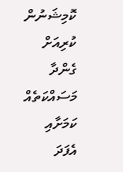ކޮމިޝަނުން ކުރިއަށް ގެންދާ މަސައްކަތެއް ކަމަށާއި އެފަދަ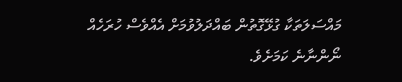މައްސަލަތަކާ ގުޅޭގޮތުން ބައްދަލުވުމަށް އެއްވެސް ހުރަހެއް ނޯންނާނެ ކަމަށެވެ.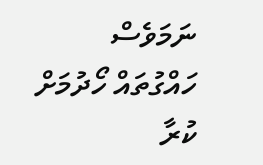ނަމަވެސް ހައްގުތައް ހޯދުމަށް ކުރާ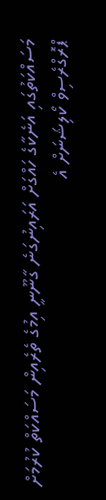މަސައްކަތުގައި އަނެކާގެ ހައްގަށް އަރައިނުގަނެ ގާނޫނީ އިމުގެ ތެރެއިން މަސައްކަތް ކުރުމަށް ޕްރޮގްރެސިވް ކޯލިޝަނަށް އެ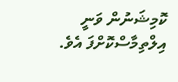ކޮމިޝަނުން ވަނީ އިލްތިމާސްކޮށްފަ އެވެ.